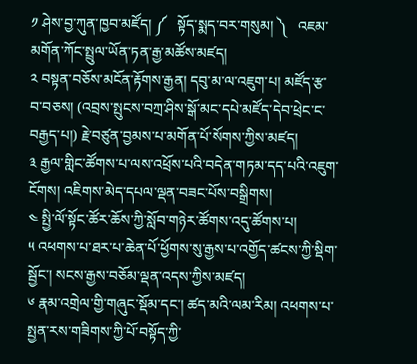༡ ཤེས་བྱ་ཀུན་ཁྱབ་མཛོད། ༼   སྟོད་སྨད་བར་གསུམ། ༽   འཇམ་མགོན་ཀོང་སྤྲུལ་ཡོན་ཏན་རྒྱ་མཚོས་མཛད།
༢ བསྟན་བཅོས་མངོན་རྟོགས་རྒྱན། དབུ་མ་ལ་འཇུག་པ། མཛོད་རྩ་བ་བཅས། (འབྲས་སྤུངས་བཀྲ་ཤིས་སྒོ་མང་དཔེ་མཛོད་དེབ་ཕྲེང་ང་བརྒྱད་པ།) རྗེ་བཙུན་བྱམས་པ་མགོན་པོ་སོགས་ཀྱིས་མཛད།
༣ རྒྱལ་གླིང་ཚོགས་པ་ལས་འཕྲོས་པའི་བདེན་གཏམ་དད་པའི་འཇུག་ངོགས། འཇིགས་མེད་དཔལ་ལྡན་བཟང་པོས་བསྒྲིགས།
༤ སྤྱི་ལོ་སྟོང་ཚོར་ཆོས་ཀྱི་སློབ་གཉེར་ཚོགས་འདུ་ཚོགས་པ།
༥ འཕགས་པ་ཐར་པ་ཆེན་པོ་ཕྱོགས་སུ་རྒྱས་པ་འགྱོད་ཚངས་ཀྱི་སྡིག་སྦྱོང་། སངས་རྒྱས་བཅོམ་ལྡན་འདས་ཀྱིས་མཛད།
༦ རྣམ་འགྲེལ་གྱི་གཞུང་སྡོམ་དང་། ཚད་མའི་ལམ་རིམ། འཕགས་པ་སྤྱན་རས་གཟིགས་ཀྱི་པོ་བསྟོད་ཀྱི་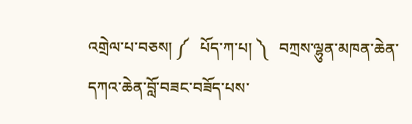འགྲེལ་པ་བཅས། ༼   པོད་ཀ་པ། ༽   བཀྲས་ལྷུན་མཁན་ཆེན་དཀའ་ཆེན་བློ་བཟང་བཟོད་པས་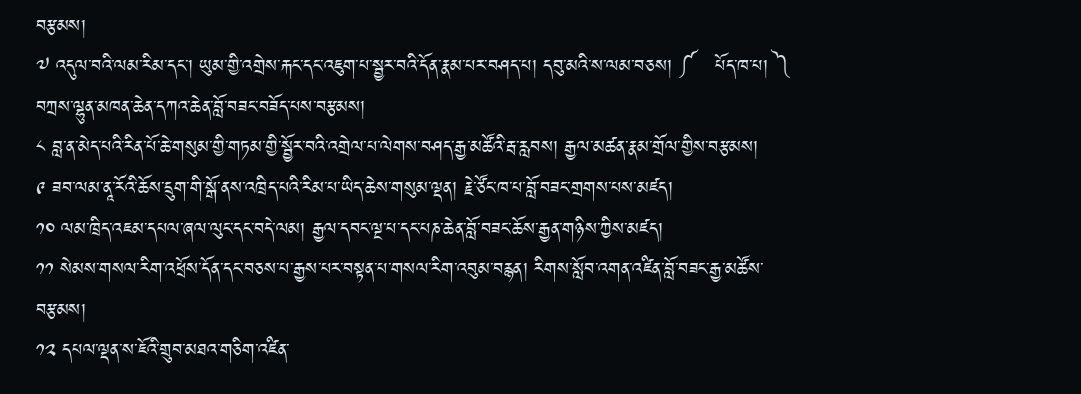བརྩམས།
༧ འདུལ་བའི་ལམ་རིམ་དང་། ཡུམ་གྱི་འགྲེས་རྐང་དང་འཇུག་པ་སྦྱར་བའི་དོན་རྣམ་པར་བཤད་པ། དབུ་མའི་ས་ལམ་བཅས། ༼   པོད་ཁ་པ། ༽   བཀྲས་ལྷུན་མཁན་ཆེན་དཀའ་ཆེན་བློ་བཟང་བཟོད་པས་བརྩམས།
༨ བླ་ན་མེད་པའི་རིན་པོ་ཆེ་གསུམ་གྱི་གཏམ་གྱི་སྦྱོར་བའི་འགྲེལ་པ་ལེགས་བཤད་རྒྱ་མཚོའི་རྦ་རླབས། རྒྱལ་མཚན་རྣམ་གྲོལ་གྱིས་བརྩམས།
༩ ཟབ་ལམ་ནཱ་རོའི་ཆོས་དྲུག་གི་སྒོ་ནས་འཁྲིད་པའི་རིམ་པ་ཡིད་ཆེས་གསུམ་ལྡན། རྗེ་ཙོང་ཁ་པ་བློ་བཟང་གྲགས་པས་མཛད།
༡༠ ལམ་ཁྲིད་འཇམ་དཔལ་ཞལ་ལུང་དང་བདེ་ལམ། རྒྱལ་དབང་ལྔ་པ་དང་པཎ་ཆེན་བློ་བཟང་ཆོས་རྒྱན་གཉིས་ཀྱིས་མཛད།
༡༡ སེམས་གསལ་རིག་འཕྲོས་དོན་དང་བཅས་པ་རྒྱས་པར་བསྟན་པ་གསལ་རིག་འབུམ་བརྙན། རིགས་སློབ་འགན་འཛིན་བློ་བཟང་རྒྱ་མཚོས་བརྩམས།
༡༢ དཔལ་ལྡན་ས་ཇོའི་གྲུབ་མཐའ་གཅིག་འཛིན་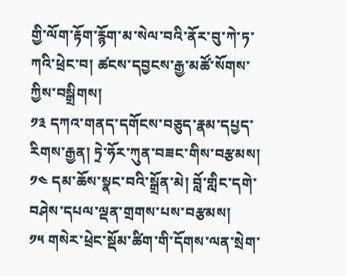གྱི་ལོག་རྟོག་རྙོག་མ་སེལ་བའི་ནོར་བུ་ཀེ་ཏ་ཀའི་ཕྲེང་བ། ཚངས་དབྱངས་རྒྱ་མཚོ་སོགས་ཀྱིས་བསྒྲིགས།
༡༣ དཀའ་གནད་དགོངས་བཅུད་རྣམ་དཔྱད་རིགས་རྒྱན། ཏྲེ་ཧོར་ཀུན་བཟང་གིས་བརྩམས།
༡༤ དམ་ཆོས་སྣང་བའི་སྒྲོན་མེ། བློ་གླིང་དགེ་བཤེས་དཔལ་ལྡན་གྲགས་པས་བརྩམས།
༡༥ གསེར་ཕྲེང་སྡོམ་ཚིག་གི་དོགས་ལན་སྲེག་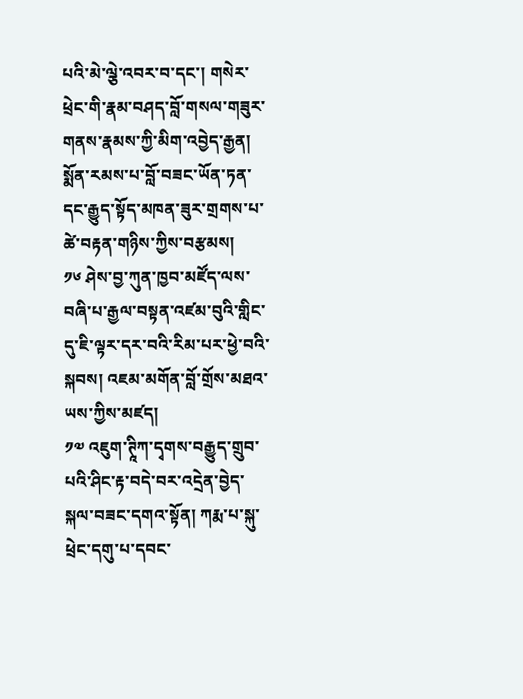པའི་མེ་ལྕེ་འབར་བ་དང་། གསེར་ཕྲེང་གི་རྣམ་བཤད་བློ་གསལ་གཟུར་གནས་རྣམས་ཀྱི་མིག་འབྱེད་རྒྱན། སྨོན་རམས་པ་བློ་བཟང་ཡོན་ཏན་དང་རྒྱུད་སྟོད་མཁན་ཟུར་གྲགས་པ་ཚེ་བརྟན་གཉིས་ཀྱིས་བརྩམས།
༡༦ ཤེས་བྱ་ཀུན་ཁྱབ་མཛོད་ལས་བཞི་པ་རྒྱལ་བསྟན་འཛམ་བུའི་གླིང་དུ་ཇི་ལྟར་དར་བའི་རིམ་པར་ཕྱེ་བའི་སྐབས། འཇམ་མགོན་བློ་གྲོས་མཐའ་ཡས་ཀྱིས་མཛད།
༡༧ འཇུག་ཊཱིཀ་དྭགས་བརྒྱུད་གྲུབ་པའི་ཤིང་རྟ་བདེ་བར་འདྲེན་བྱེད་སྐལ་བཟང་དགའ་སྟོན། ཀརྨ་པ་སྐུ་ཕྲེང་དགུ་པ་དབང་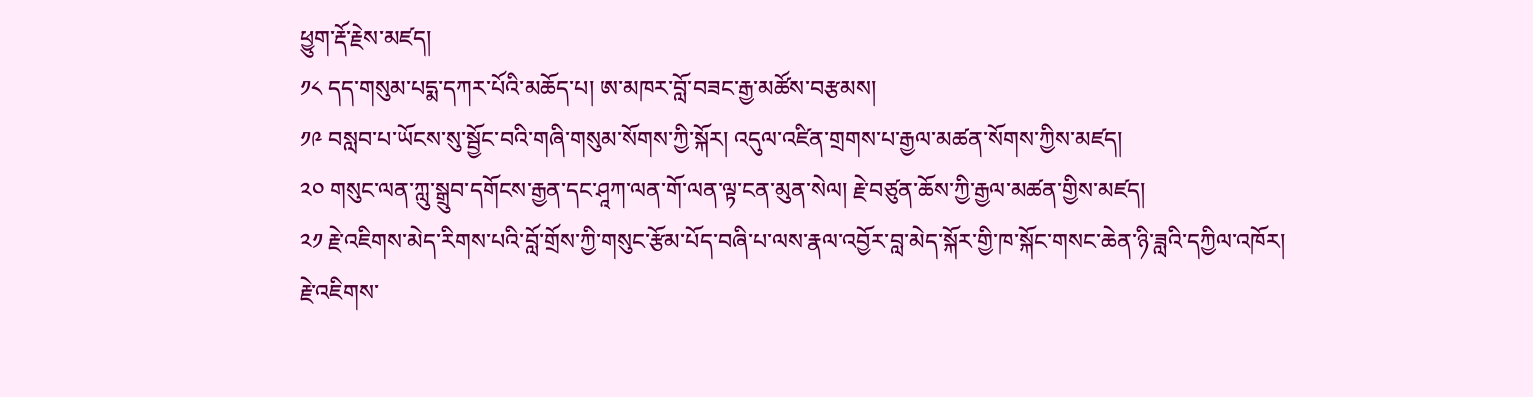ཕྱུག་རྡོ་རྗེས་མཛད།
༡༨ དད་གསུམ་པདྨ་དཀར་པོའི་མཆོད་པ། ཨ་མཁར་བློ་བཟང་རྒྱ་མཚོས་བརྩམས།
༡༩ བསླབ་པ་ཡོངས་སུ་སྦྱོང་བའི་གཞི་གསུམ་སོགས་ཀྱི་སྐོར། འདུལ་འཛིན་གྲགས་པ་རྒྱལ་མཚན་སོགས་ཀྱིས་མཛད།
༢༠ གསུང་ལན་ཀླུ་སྒྲུབ་དགོངས་རྒྱན་དང་ཤཱཀ་ལན་གོ་ལན་ལྟ་ངན་མུན་སེལ། རྗེ་བཙུན་ཆོས་ཀྱི་རྒྱལ་མཚན་གྱིས་མཛད།
༢༡ རྗེ་འཇིགས་མེད་རིགས་པའི་བློ་གྲོས་ཀྱི་གསུང་རྩོམ་པོད་བཞི་པ་ལས་རྣལ་འབྱོར་བླ་མེད་སྐོར་གྱི་ཁ་སྐོང་གསང་ཆེན་ཉི་ཟླའི་དཀྱིལ་འཁོར། རྗེ་འཇིགས་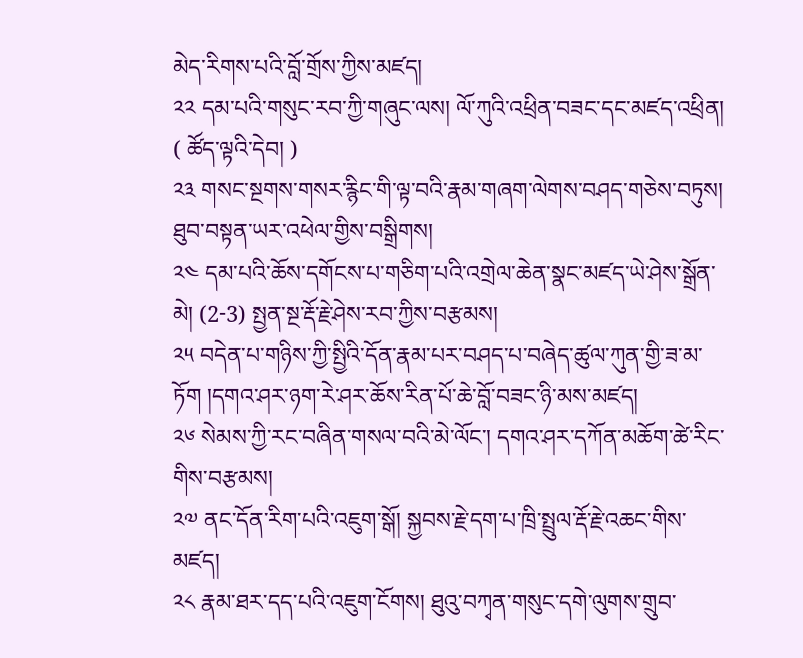མེད་རིགས་པའི་བློ་གྲོས་ཀྱིས་མཛད།
༢༢ དམ་པའི་གསུང་རབ་ཀྱི་གཞུང་ལས། ལོ་ཀུའི་འཕྲིན་བཟང་དང་མཛད་འཕྲིན། ( ཚོད་ལྟའི་དེབ། )
༢༣ གསང་སྔགས་གསར་རྙིང་གི་ལྟ་བའི་རྣམ་གཞག་ལེགས་བཤད་གཅེས་བཏུས། ཐུབ་བསྟན་ཡར་འཕེལ་གྱིས་བསྒྲིགས།
༢༤ དམ་པའི་ཆོས་དགོངས་པ་གཅིག་པའི་འགྲེལ་ཆེན་སྣང་མཛད་ཡེ་ཤེས་སྒྲོན་མེ། (2-3) སྤྱན་སྔ་རྡོ་རྗེ་ཤེས་རབ་ཀྱིས་བརྩམས།
༢༥ བདེན་པ་གཉིས་ཀྱི་སྤྱིའི་དོན་རྣམ་པར་བཤད་པ་བཞེད་ཚུལ་ཀུན་གྱི་ཟ་མ་ཏོག །དགའ་ཤར་ཉག་རེ་ཤར་ཆོས་རིན་པོ་ཆེ་བློ་བཟང་ཉི་མས་མཛད།
༢༦ སེམས་ཀྱི་རང་བཞིན་གསལ་བའི་མེ་ལོང་། དགའ་ཤར་དཀོན་མཆོག་ཚེ་རིང་གིས་བརྩམས།
༢༧ ནང་དོན་རིག་པའི་འཇུག་སྒོ། སྐྱབས་རྗེ་དག་པ་ཁྲི་སྤྲུལ་རྡོ་རྗེ་འཆང་གིས་མཛད།
༢༨ རྣམ་ཐར་དད་པའི་འཇུག་ངོགས། ཐུའུ་བཀྭན་གསུང་དགེ་ལུགས་གྲུབ་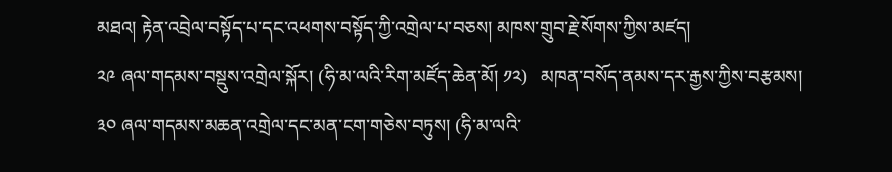མཐའ། རྟེན་འབྲེལ་བསྟོད་པ་དང་འཕགས་བསྟོད་ཀྱི་འགྲེལ་པ་བཅས། མཁས་གྲུབ་རྗེ་སོགས་ཀྱིས་མཛད།
༢༩ ཞལ་གདམས་བསྡུས་འགྲེལ་སྐོར། (ཧི་མ་ལའི་རིག་མཛོད་ཆེན་མོ། ༡༢)   མཁན་བསོད་ནམས་དར་རྒྱས་ཀྱིས་བརྩམས།
༣༠ ཞལ་གདམས་མཆན་འགྲེལ་དང་མན་ངག་གཅེས་བཏུས། (ཧི་མ་ལའི་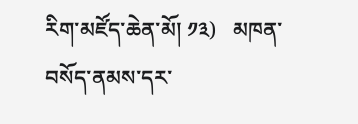རིག་མཛོད་ཆེན་མོ། ༡༣)   མཁན་བསོད་ནམས་དར་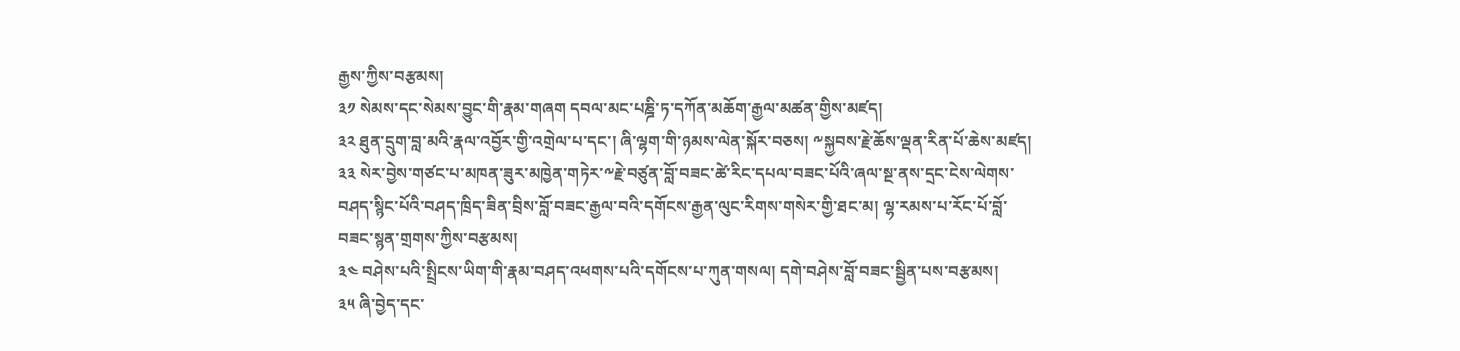རྒྱས་ཀྱིས་བརྩམས།
༣༡ སེམས་དང་སེམས་བྱུང་གི་རྣམ་གཞག དབལ་མང་པཎྜི་ཏ་དཀོན་མཆོག་རྒྱལ་མཚན་གྱིས་མཛད།
༣༢ ཐུན་དྲུག་བླ་མའི་རྣལ་འབྱོར་གྱི་འགྲེལ་པ་དང་། ཞི་ལྷག་གི་ཉམས་ལེན་སྐོར་བཅས། ༸སྐྱབས་རྗེ་ཆོས་ལྡན་རིན་པོ་ཆེས་མཛད།
༣༣ སེར་བྱེས་གཙང་པ་མཁན་ཟུར་མཁྱེན་གཏེར་༸རྗེ་བཙུན་བློ་བཟང་ཚེ་རིང་དཔལ་བཟང་པོའི་ཞལ་སྔ་ནས་དྲང་ངེས་ལེགས་བཤད་སྙིང་པོའི་བཤད་ཁྲིད་ཟིན་བྲིས་བློ་བཟང་རྒྱལ་བའི་དགོངས་རྒྱན་ལུང་རིགས་གསེར་གྱི་ཐང་མ། ལྷ་རམས་པ་རོང་པོ་བློ་བཟང་སྙན་གྲགས་ཀྱིས་བརྩམས།
༣༤ བཤེས་པའི་སྤྲིངས་ཡིག་གི་རྣམ་བཤད་འཕགས་པའི་དགོངས་པ་ཀུན་གསལ། དགེ་བཤེས་བློ་བཟང་སྦྱིན་པས་བརྩམས།
༣༥ ཞི་བྱེད་དང་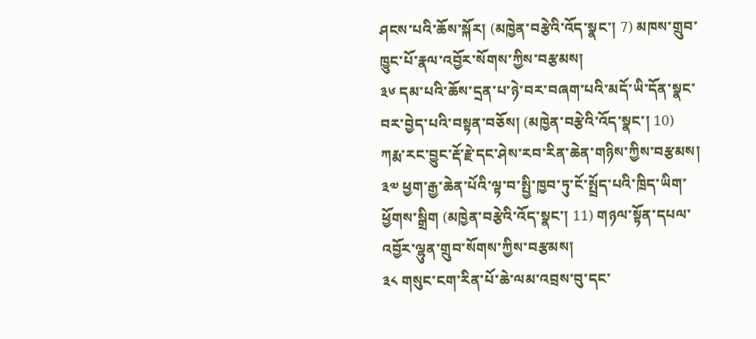ཤངས་པའི་ཆོས་སྐོར། (མཁྱེན་བརྩེའི་འོད་སྣང་། 7) མཁས་གྲུབ་ཁྱུང་པོ་རྣལ་འབྱོར་སོགས་ཀྱིས་བརྩམས།
༣༦ དམ་པའི་ཆོས་དྲན་པ་ཉེ་བར་བཞག་པའི་མདོ་ཡི་དོན་སྣང་བར་བྱེད་པའི་བསྟན་བཅོས། (མཁྱེན་བརྩེའི་འོད་སྣང་། 10) ཀརྨ་རང་བྱུང་རྡོ་རྗེ་དང་ཤེས་རབ་རིན་ཆེན་གཉིས་ཀྱིས་བརྩམས།
༣༧ ཕྱག་རྒྱ་ཆེན་པོའི་ལྟ་བ་སྤྱི་ཁྱབ་ཏུ་ངོ་སྤྲོད་པའི་ཁྲིད་ཡིག་ཕྱོགས་སྒྲིག (མཁྱེན་བརྩེའི་འོད་སྣང་། 11) གཉལ་སྟོན་དཔལ་འབྱོར་ལྷུན་གྲུབ་སོགས་ཀྱིས་བརྩམས།
༣༨ གསུང་ངག་རིན་པོ་ཆེ་ལམ་འབྲས་བུ་དང་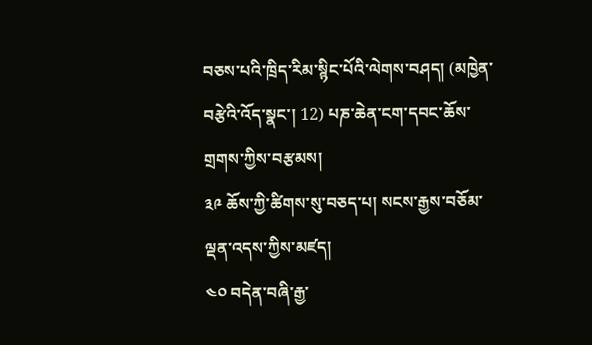བཅས་པའི་ཁྲིད་རིམ་སྙིང་པོའི་ལེགས་བཤད། (མཁྱེན་བརྩེའི་འོད་སྣང་། 12) པཎ་ཆེན་ངག་དབང་ཆོས་གྲགས་ཀྱིས་བརྩམས།
༣༩ ཆོས་ཀྱི་ཚིགས་སུ་བཅད་པ། སངས་རྒྱས་བཅོམ་ལྡན་འདས་ཀྱིས་མཛད།
༤༠ བདེན་བཞི་རྒྱ་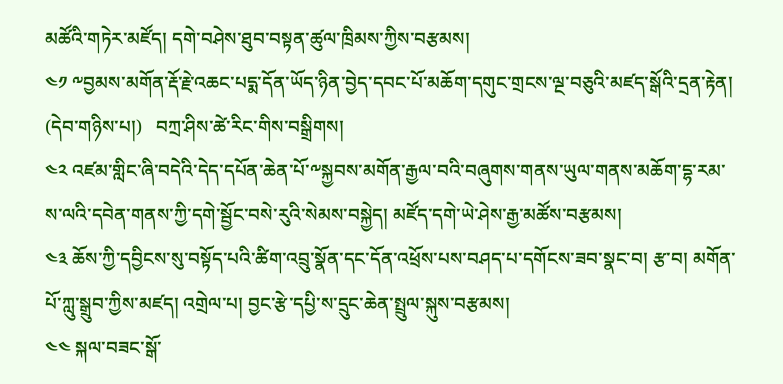མཚོའི་གཏེར་མཛོད། དགེ་བཤེས་ཐུབ་བསྟན་ཚུལ་ཁྲིམས་ཀྱིས་བརྩམས།
༤༡ ༸བྱམས་མགོན་རྡོ་རྗེ་འཆང་པདྨ་དོན་ཡོད་ཉིན་བྱེད་དབང་པོ་མཆོག་དགུང་གྲངས་ལྔ་བཅུའི་མཛད་སྒོའི་དྲན་རྟེན། (དེབ་གཉིས་པ།)   བཀྲ་ཤིས་ཚེ་རིང་གིས་བསྒྲིགས།
༤༢ འཛམ་གླིང་ཞི་བདེའི་དེད་དཔོན་ཆེན་པོ་༸སྐྱབས་མགོན་རྒྱལ་བའི་བཞུགས་གནས་ཡུལ་གནས་མཆོག་དྷ་རམ་ས་ལའི་དབེན་གནས་ཀྱི་དགེ་སྦྱོང་བསེ་རུའི་སེམས་བསྐྱེད། མཛོད་དགེ་ཡེ་ཤེས་རྒྱ་མཚོས་བརྩམས།
༤༣ ཆོས་ཀྱི་དབྱིངས་སུ་བསྟོད་པའི་ཚིག་འབྲུ་སྣོན་དང་དོན་འཕྲོས་པས་བཤད་པ་དགོངས་ཟབ་སྣང་བ། རྩ་བ། མགོན་པོ་ཀླུ་སྒྲུབ་ཀྱིས་མཛད། འགྲེལ་པ། བྱང་རྩེ་དཔྱི་ས་དྲུང་ཆེན་སྤྲུལ་སྐུས་བརྩམས།
༤༤ སྐལ་བཟང་སྒོ་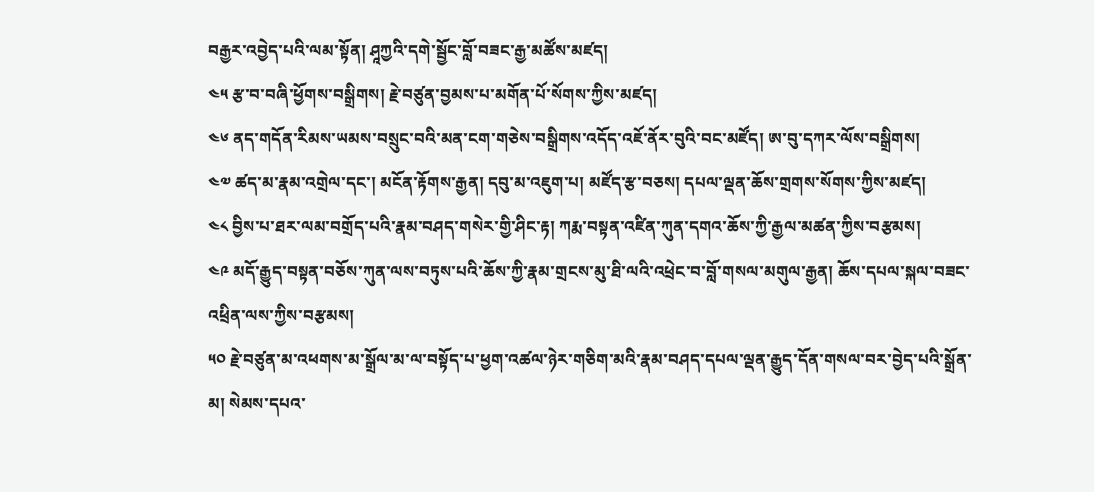བརྒྱར་འབྱེད་པའི་ལམ་སྟོན། ཤཱཀྱའི་དགེ་སྦྱོང་བློ་བཟང་རྒྱ་མཚོས་མཛད།
༤༥ རྩ་བ་བཞི་ཕྱོགས་བསྒྲིགས། རྗེ་བཙུན་བྱམས་པ་མགོན་པོ་སོགས་ཀྱིས་མཛད།
༤༦ ནད་གདོན་རིམས་ཡམས་བསྲུང་བའི་མན་ངག་གཅེས་བསྒྲིགས་འདོད་འཇོ་ནོར་བུའི་བང་མཛོད། ཨ་བུ་དཀར་ལོས་བསྒྲིགས།
༤༧ ཚད་མ་རྣམ་འགྲེལ་དང་། མངོན་རྟོགས་རྒྱན། དབུ་མ་འཇུག་པ། མཛོད་རྩ་བཅས། དཔལ་ལྡན་ཆོས་གྲགས་སོགས་ཀྱིས་མཛད།
༤༨ བྱིས་པ་ཐར་ལམ་བགྲོད་པའི་རྣམ་བཤད་གསེར་གྱི་ཤིང་རྟ། ཀརྨ་བསྟན་འཛིན་ཀུན་དགའ་ཆོས་ཀྱི་རྒྱལ་མཚན་ཀྱིས་བརྩམས།
༤༩ མདོ་རྒྱུད་བསྟན་བཅོས་ཀུན་ལས་བཏུས་པའི་ཆོས་ཀྱི་རྣམ་གྲངས་མུ་ཐི་ལའི་འཕྲེང་བ་བློ་གསལ་མགུལ་རྒྱན། ཆོས་དཔལ་སྐལ་བཟང་འཕྲིན་ལས་ཀྱིས་བརྩམས།
༥༠ རྗེ་བཙུན་མ་འཕགས་མ་སྒྲོལ་མ་ལ་བསྟོད་པ་ཕྱག་འཚལ་ཉེར་གཅིག་མའི་རྣམ་བཤད་དཔལ་ལྡན་རྒྱུད་དོན་གསལ་བར་བྱེད་པའི་སྒྲོན་མ། སེམས་དཔའ་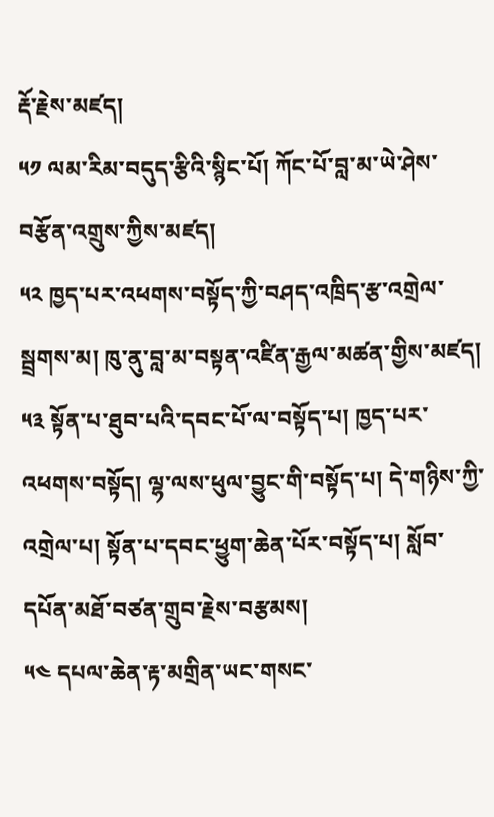རྡོ་རྗེས་མཛད།
༥༡ ལམ་རིམ་བདུད་རྩིའི་སྙིང་པོ། ཀོང་པོ་བླ་མ་ཡེ་ཤེས་བརྩོན་འགྲུས་ཀྱིས་མཛད།
༥༢ ཁྱད་པར་འཕགས་བསྟོད་ཀྱི་བཤད་འཁྲིད་རྩ་འགྲེལ་སྦྲགས་མ། ཁུ་ནུ་བླ་མ་བསྟན་འཛིན་རྒྱལ་མཚན་གྱིས་མཛད།
༥༣ སྟོན་པ་ཐུབ་པའི་དབང་པོ་ལ་བསྟོད་པ། ཁྱད་པར་འཕགས་བསྟོད། ལྷ་ལས་ཕུལ་བྱུང་གི་བསྟོད་པ། དེ་གཉིས་ཀྱི་འགྲེལ་པ། སྟོན་པ་དབང་ཕྱུག་ཆེན་པོར་བསྟོད་པ། སློབ་དཔོན་མཐོ་བཙན་གྲུབ་རྗེས་བརྩམས།
༥༤ དཔལ་ཆེན་རྟ་མགྲིན་ཡང་གསང་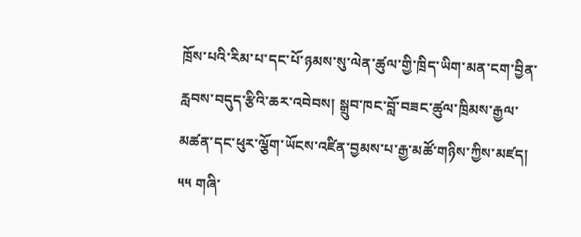ཁྲོས་པའི་རིམ་པ་དང་པོ་ཉམས་སུ་ལེན་ཚུལ་གྱི་ཁྲིད་ཡིག་མན་ངག་བྱིན་རླབས་བདུད་རྩིའི་ཆར་འབེབས། སྒྲུབ་ཁང་བློ་བཟང་ཚུལ་ཁྲིམས་རྒྱལ་མཚན་དང་ཕུར་ལྕོག་ཡོངས་འཛིན་བྱམས་པ་རྒྱ་མཚོ་གཉིས་ཀྱིས་མཛད།
༥༥ གཞི་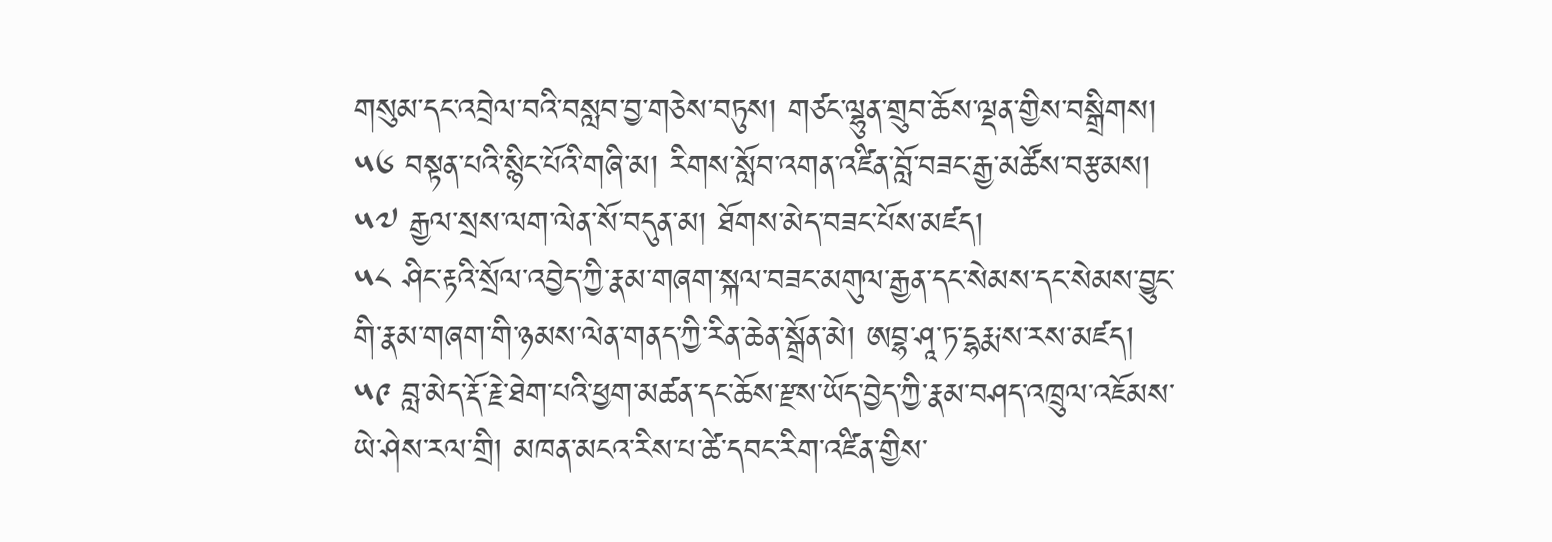གསུམ་དང་འབྲེལ་བའི་བསླབ་བྱ་གཅེས་བཏུས། གཙང་ལྷུན་གྲུབ་ཆོས་ལྡན་གྱིས་བསྒྲིགས།
༥༦ བསྟན་པའི་སྙིང་པོའི་གཞི་མ། རིགས་སློབ་འགན་འཛིན་བློ་བཟང་རྒྱ་མཚོས་བརྩམས།
༥༧ རྒྱལ་སྲས་ལག་ལེན་སོ་བདུན་མ། ཐོགས་མེད་བཟང་པོས་མཛད།
༥༨ ཤིང་རྟའི་སྲོལ་འབྱེད་ཀྱི་རྣམ་གཞག་སྐལ་བཟང་མགུལ་རྒྱན་དང་སེམས་དང་སེམས་བྱུང་གི་རྣམ་གཞག་གི་ཉམས་ལེན་གནད་ཀྱི་རིན་ཆེན་སྒྲོན་མེ། ཨབྷ་ཤཱ་ཏ་དྷརྨ་ས་རས་མཛད།
༥༩ བླ་མེད་རྡོ་རྗེ་ཐེག་པའི་ཕྱག་མཚན་དང་ཆོས་རྫས་ཡོད་བྱེད་ཀྱི་རྣམ་བཤད་འཁྲུལ་འཇོམས་ཡེ་ཤེས་རལ་གྲི། མཁན་མངའ་རིས་པ་ཚེ་དབང་རིག་འཛིན་གྱིས་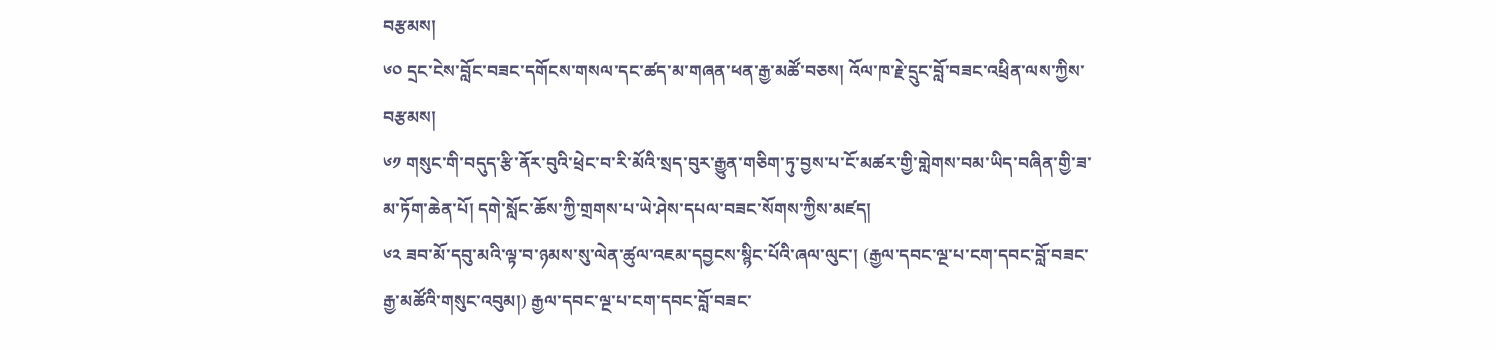བརྩམས།
༦༠ དྲང་ངེས་བློང་བཟང་དགོངས་གསལ་དང་ཚད་མ་གཞན་ཕན་རྒྱ་མཚོ་བཅས། འོལ་ཁ་རྗེ་དྲུང་བློ་བཟང་འཕྲིན་ལས་ཀྱིས་བརྩམས།
༦༡ གསུང་གི་བདུད་རྩི་ནོར་བུའི་ཕྲེང་བ་རི་མོའི་སྲད་བུར་རྒྱུན་གཅིག་ཏུ་བྱས་པ་ངོ་མཚར་གྱི་གླེགས་བམ་ཡིད་བཞིན་གྱི་ཟ་མ་ཏོག་ཆེན་པོ། དགེ་སློང་ཆོས་ཀྱི་གྲགས་པ་ཡེ་ཤེས་དཔལ་བཟང་སོགས་ཀྱིས་མཛད།
༦༢ ཟབ་མོ་དབུ་མའི་ལྟ་བ་ཉམས་སུ་ལེན་ཚུལ་འཇམ་དབྱངས་སྙིང་པོའི་ཞལ་ལུང་། (རྒྱལ་དབང་ལྔ་པ་ངག་དབང་བློ་བཟང་རྒྱ་མཚོའི་གསུང་འབུམ།) རྒྱལ་དབང་ལྔ་པ་ངག་དབང་བློ་བཟང་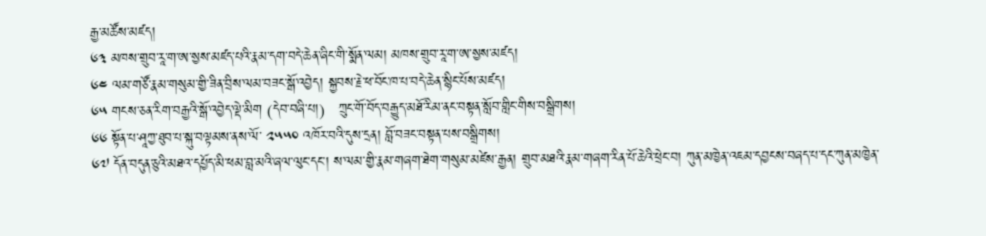རྒྱ་མཚོས་མཛད།
༦༣ མཁས་གྲུབ་རཱ་ག་ཨ་སྱས་མཛད་པའི་རྣམ་དག་བདེ་ཆེན་ཞིང་གི་སྨོན་ལམ། མཁས་གྲུབ་རཱ་ག་ཨ་སྱས་མཛད།
༦༤ ལམ་གཙོ་རྣམ་གསུམ་གྱི་ཟིན་བྲིས་ལམ་བཟང་སྒོ་འབྱེད། སྐྱབས་རྗེ་ཕ་བོང་ཁ་པ་བདེ་ཆེན་སྙིང་པོས་མཛད།
༦༥ གངས་ཅན་རིག་བརྒྱའི་སྒོ་འབྱེད་ལྡེ་མིག (དེབ་བཞི་པ།)   ཀྲུང་གོ་བོད་བརྒྱུད་མཐོ་རིམ་ནང་བསྟན་སློབ་གླིང་གིས་བསྒྲིགས།
༦༦ སྟོན་པ་ཤཱཀྱ་ཐུབ་པ་སྐུ་བལྟམས་ནས་ལོ་ ༢༥༥༠ འཁོར་བའི་དུས་དྲན། བློ་བཟང་བསྟན་པས་བསྒྲིགས།
༦༧ དོན་བདུན་ཅུའི་མཐའ་དཔྱོད་མི་ཕམ་བླ་མའི་ཞལ་ལུང་དང་། ས་ལམ་གྱི་རྣམ་གཞག་ཐེག་གསུམ་མཛེས་རྒྱན། གྲུབ་མཐའི་རྣམ་གཞག་རིན་པོ་ཆེའི་ཕྲེང་བ། ཀུན་མཁྱེན་འཇམ་དབྱངས་བཞད་པ་དང་ཀུན་མཁྱེན་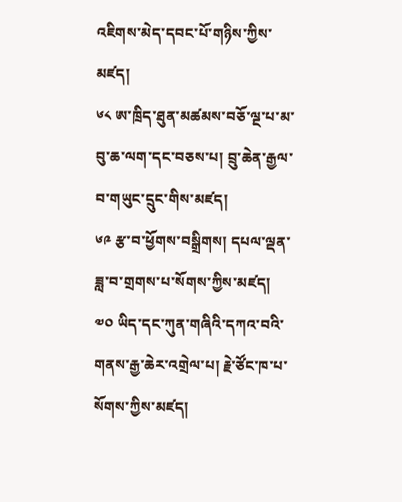འཇིགས་མེད་དབང་པོ་གཉིས་ཀྱིས་མཛད།
༦༨ ཨ་ཁྲིད་ཐུན་མཚམས་བཅོ་ལྔ་པ་མ་བུ་ཆ་ལག་དང་བཅས་པ། བྲུ་ཆེན་རྒྱལ་བ་གཡུང་དྲུང་གིས་མཛད།
༦༩ རྩ་བ་ཕྱོགས་བསྒྲིགས། དཔལ་ལྡན་ཟླ་བ་གྲགས་པ་སོགས་ཀྱིས་མཛད།
༧༠ ཡིད་དང་ཀུན་གཞིའི་དཀའ་བའི་གནས་རྒྱ་ཆེར་འགྲེལ་པ། རྗེ་ཙོང་ཁ་པ་སོགས་ཀྱིས་མཛད།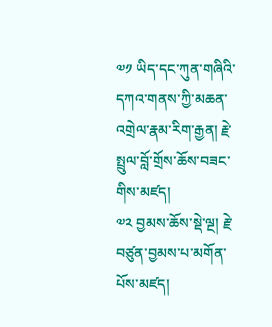༧༡ ཡིད་དང་ཀུན་གཞིའི་དཀའ་གནས་ཀྱི་མཆན་འགྲེལ་རྣམ་རིག་རྒྱན། རྗེ་སྤྲུལ་བློ་གྲོས་ཆོས་བཟང་གིས་མཛད།
༧༢ བྱམས་ཆོས་སྡེ་ལྔ། རྗེ་བཙུན་བྱམས་པ་མགོན་པོས་མཛད།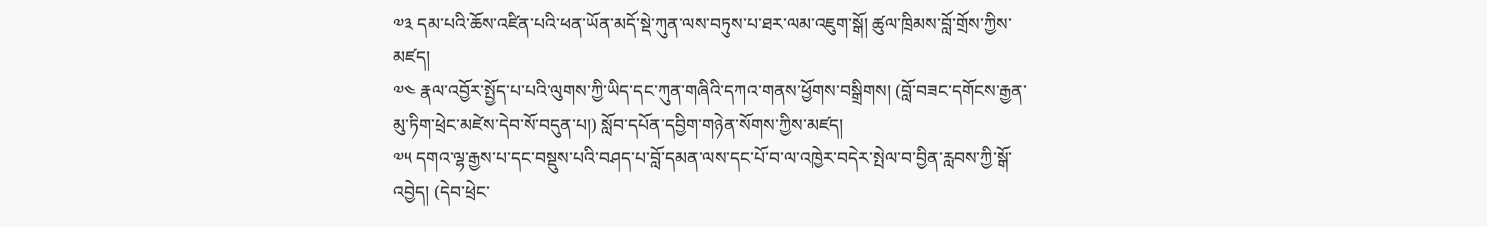༧༣ དམ་པའི་ཆོས་འཛིན་པའི་ཕན་ཡོན་མདོ་སྡེ་ཀུན་ལས་བཏུས་པ་ཐར་ལམ་འཇུག་སྒོ། ཚུལ་ཁྲིམས་བློ་གྲོས་ཀྱིས་མཛད།
༧༤ རྣལ་འབྱོར་སྤྱོད་པ་པའི་ལུགས་ཀྱི་ཡིད་དང་ཀུན་གཞིའི་དཀའ་གནས་ཕྱོགས་བསྒྲིགས། (བློ་བཟང་དགོངས་རྒྱན་མུ་ཏིག་ཕྲེང་མཛེས་དེབ་སོ་བདུན་པ།) སློབ་དཔོན་དབྱིག་གཉེན་སོགས་ཀྱིས་མཛད།
༧༥ དགའ་ལྷ་རྒྱས་པ་དང་བསྡུས་པའི་བཤད་པ་བློ་དམན་ལས་དང་པོ་བ་ལ་འཁྱེར་བདེར་སྤེལ་བ་བྱིན་རླབས་ཀྱི་སྒོ་འབྱེད། (དེབ་ཕྲེང་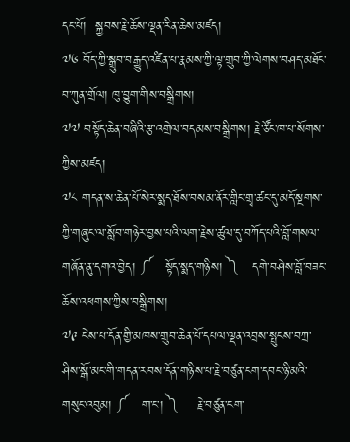དང་པོ།  སྐྱབས་རྗེ་ཆོས་ལྡན་རིན་ཆེས་མཛད།
༧༦ བོད་ཀྱི་སྒྲུབ་བརྒྱུད་འཛིན་པ་རྣམས་ཀྱི་ལྟ་གྲུབ་ཀྱི་ལེགས་བཤད་མཐོང་བ་ཀུན་གྲོལ། ཁུ་བྱུག་གིས་བསྒྲིགས།
༧༧ བསྟོད་ཆེན་བཞིའི་རྩ་འགྲེལ་བདམས་བསྒྲིགས། རྗེ་ཙོང་ཁ་པ་སོགས་ཀྱིས་མཛད།
༧༨ གདན་ས་ཆེན་པོ་སེར་སྨད་ཐོས་བསམ་ནོར་གླིང་གྲྭ་ཚང་དུ་མདོ་སྔགས་ཀྱི་གཞུང་ལ་སློབ་གཉེར་བྱས་པའི་ལག་རྗེས་ཚུལ་དུ་བཀོད་པའི་བློ་གསལ་གཞོན་ནུ་དགའ་བྱེད། ༼   སྟོད་སྨད་གཉིས། ༽   དགེ་བཤེས་བློ་བཟང་ཆོས་འཕགས་ཀྱིས་བསྒྲིགས།
༧༩ ངེས་པ་དོན་གྱི་མཁས་གྲུབ་ཆེན་པོ་དཔལ་ལྡན་འབྲས་སྤུངས་བཀྲ་ཤིས་སྒོ་མང་གི་གདན་རབས་དོན་གཉིས་པ་རྗེ་བཙུན་ངག་དབང་ཉི་མའི་གསུང་འབུམ། ༼   ག་ང་། ༽    རྗེ་བཙུན་ངག་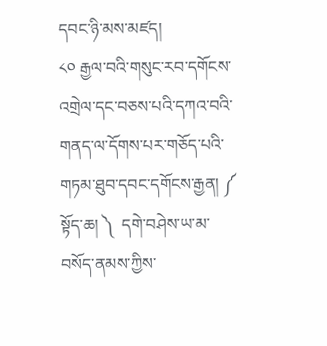དབང་ཉི་མས་མཛད།
༨༠ རྒྱལ་བའི་གསུང་རབ་དགོངས་འགྲེལ་དང་བཅས་པའི་དཀའ་བའི་གནད་ལ་དོགས་པར་གཅོད་པའི་གཏམ་ཐུབ་དབང་དགོངས་རྒྱན། ༼   སྟོད་ཆ། ༽  དགེ་བཤེས་ཡ་མ་བསོད་ནམས་ཀྱིས་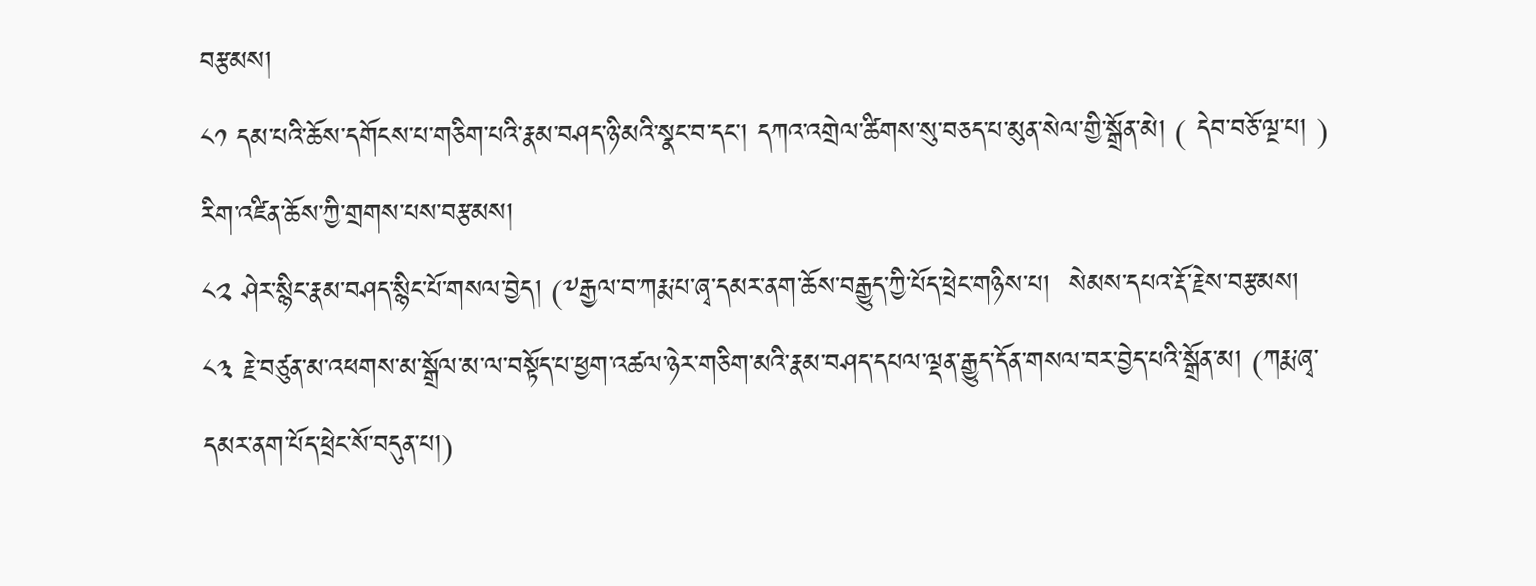བརྩམས།
༨༡ དམ་པའི་ཆོས་དགོངས་པ་གཅིག་པའི་རྣམ་བཤད་ཉི་མའི་སྣང་བ་དང་། དཀའ་འགྲེལ་ཚིགས་སུ་བཅད་པ་མུན་སེལ་གྱི་སྒྲོན་མེ། ( དེབ་བཅོ་ལྔ་པ། ) རིག་འཛིན་ཆོས་ཀྱི་གྲགས་པས་བརྩམས།
༨༢ ཤེར་སྙིང་རྣམ་བཤད་སྙིང་པོ་གསལ་བྱེད། (༸རྒྱལ་བ་ཀརྨ་པ་ཞྭ་དམར་ནག་ཆོས་བརྒྱུད་ཀྱི་པོད་ཕྲེང་གཉིས་པ།  སེམས་དཔའ་རྡོ་རྗེས་བརྩམས།
༨༣ རྗེ་བཙུན་མ་འཕགས་མ་སྒྲོལ་མ་ལ་བསྟོད་པ་ཕྱག་འཚལ་ཉེར་གཅིག་མའི་རྣམ་བཤད་དཔལ་ལྡན་རྒྱུད་དོན་གསལ་བར་བྱེད་པའི་སྒྲོན་མ། (ཀརྨ་ཞྭ་དམར་ནག་པོད་ཕྲེང་སོ་བདུན་པ།)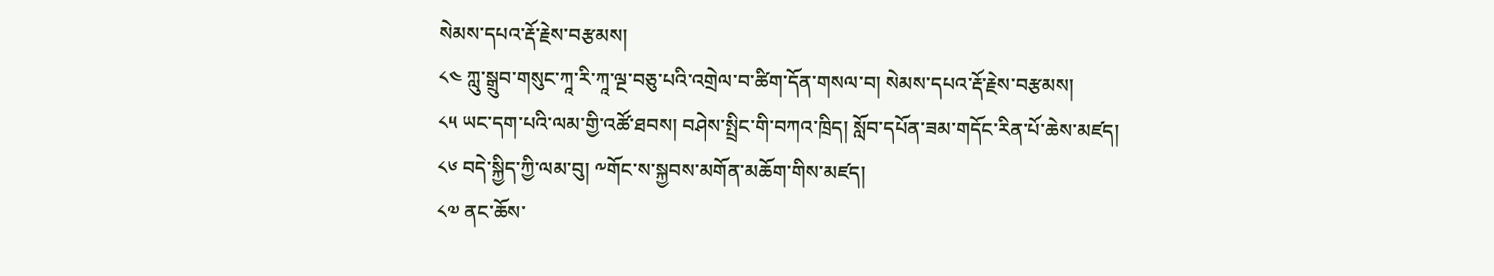སེམས་དཔའ་རྡོ་རྗེས་བརྩམས།
༨༤ ཀླུ་སྒྲུབ་གསུང་ཀཱ་རི་ཀཱ་ལྔ་བཅུ་པའི་འགྲེལ་བ་ཚིག་དོན་གསལ་བ། སེམས་དཔའ་རྡོ་རྗེས་བརྩམས།
༨༥ ཡང་དག་པའི་ལམ་གྱི་འཚོ་ཐབས། བཤེས་སྤྲིང་གི་བཀའ་ཁྲིད། སློབ་དཔོན་ཟམ་གདོང་རིན་པོ་ཆེས་མཛད།
༨༦ བདེ་སྐྱིད་ཀྱི་ལམ་བུ། ༸གོང་ས་སྐྱབས་མགོན་མཆོག་གིས་མཛད།
༨༧ ནང་ཆོས་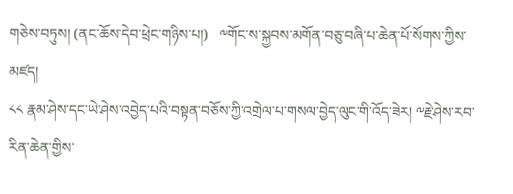གཅེས་བཏུས། (ནང་ཆོས་དེབ་ཕྲེང་གཉིས་པ།)   ༸གོང་ས་སྐྱབས་མགོན་བཅུ་བཞི་པ་ཆེན་པོ་སོགས་ཀྱིས་མཛད།
༨༨ རྣམ་ཤེས་དང་ཡེ་ཤེས་འབྱེད་པའི་བསྟན་བཅོས་ཀྱི་འགྲེལ་པ་གསལ་བྱེད་ལུང་གི་འོད་ཟེར། ༸རྗེ་ཤེས་རབ་རིན་ཆེན་གྱིས་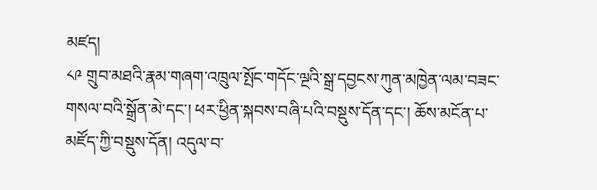མཛད།
༨༩ གྲུབ་མཐའི་རྣམ་གཞག་འཁྲུལ་སྤོང་གདོང་ལྔའི་སྒྲ་དབྱངས་ཀུན་མཁྱེན་ལམ་བཟང་གསལ་བའི་སྒྲོན་མེ་དང་། ཕར་ཕྱིན་སྐབས་བཞི་པའི་བསྡུས་དོན་དང་། ཆོས་མངོན་པ་མཛོད་ཀྱི་བསྡུས་དོན། འདུལ་བ་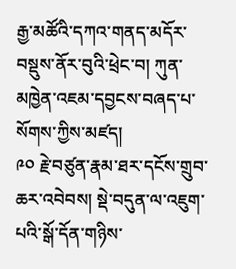རྒྱ་མཚོའི་དཀའ་གནད་མདོར་བསྡུས་ནོར་བུའི་ཕྲེང་བ། ཀུན་མཁྱེན་འཇམ་དབྱངས་བཞད་པ་སོགས་ཀྱིས་མཛད།
༩༠ རྗེ་བཙུན་རྣམ་ཐར་དངོས་གྲུབ་ཆར་འབེབས། སྡེ་བདུན་ལ་འཇུག་པའི་སྒོ་དོན་གཉིས་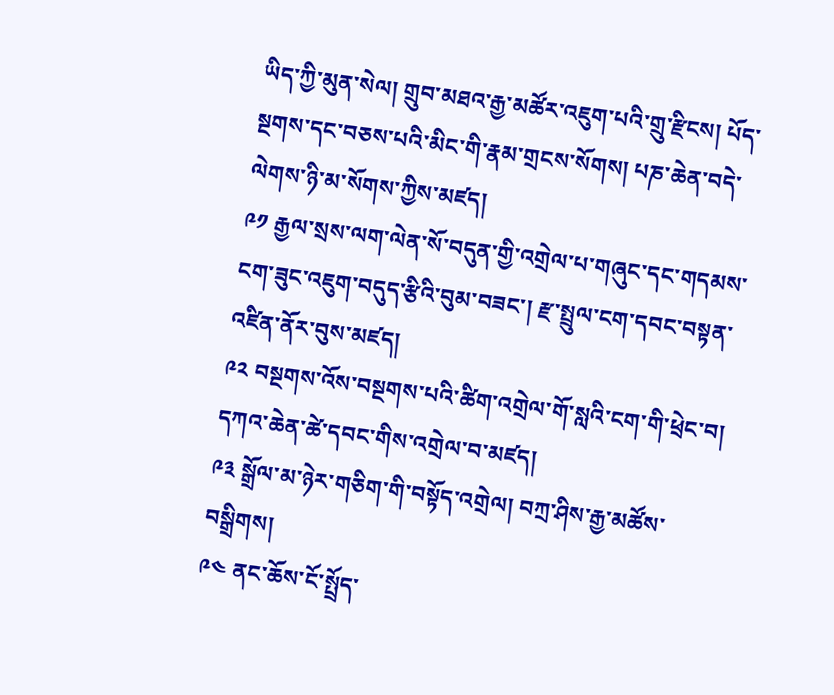ཡིད་ཀྱི་མུན་སེལ། གྲུབ་མཐའ་རྒྱ་མཚོར་འཇུག་པའི་གྲུ་རྫིངས། པོད་སྔགས་དང་བཅས་པའི་མིང་གི་རྣམ་གྲངས་སོགས། པཎ་ཆེན་བདེ་ལེགས་ཉི་མ་སོགས་ཀྱིས་མཛད།
༩༡ རྒྱལ་སྲས་ལག་ལེན་སོ་བདུན་གྱི་འགྲེལ་པ་གཞུང་དང་གདམས་ངག་ཟུང་འཇུག་བདུད་རྩིའི་བུམ་བཟང་། རྫ་སྤྲུལ་ངག་དབང་བསྟན་འཛིན་ནོར་བུས་མཛད།
༩༢ བསྔགས་འོས་བསྔགས་པའི་ཚིག་འགྲེལ་གོ་སླའི་ངག་གི་ཕྲེང་བ། དཀའ་ཆེན་ཚེ་དབང་གིས་འགྲེལ་བ་མཛད།
༩༣ སྒྲོལ་མ་ཉེར་གཅིག་གི་བསྟོད་འགྲེལ། བཀྲ་ཤིས་རྒྱ་མཚོས་བསྒྲིགས།
༩༤ ནང་ཆོས་ངོ་སྤྲོད་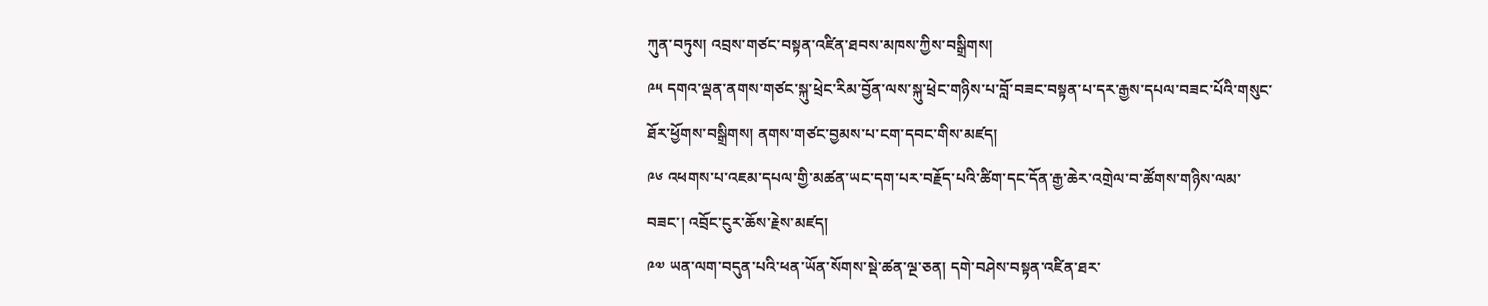ཀུན་བཏུས། འབྲས་གཙང་བསྟན་འཛིན་ཐབས་མཁས་ཀྱིས་བསྒྲིགས།
༩༥ དགའ་ལྡན་ནགས་གཙང་སྐུ་ཕྲེང་རིམ་བྱོན་ལས་སྐུ་ཕྲེང་གཉིས་པ་བློ་བཟང་བསྟན་པ་དར་རྒྱས་དཔལ་བཟང་པོའི་གསུང་ཐོར་ཕྱོགས་བསྒྲིགས། ནགས་གཙང་བྱམས་པ་ངག་དབང་གིས་མཛད།
༩༦ འཕགས་པ་འཇམ་དཔལ་གྱི་མཚན་ཡང་དག་པར་བརྗོད་པའི་ཚིག་དང་དོན་རྒྱ་ཆེར་འགྲེལ་བ་ཚོགས་གཉིས་ལམ་བཟང་། འབྲོང་ངུར་ཆོས་རྗེས་མཛད།
༩༧ ཡན་ལག་བདུན་པའི་ཕན་ཡོན་སོགས་སྡེ་ཚན་ལྔ་ཅན། དགེ་བཤེས་བསྟན་འཛིན་ཐར་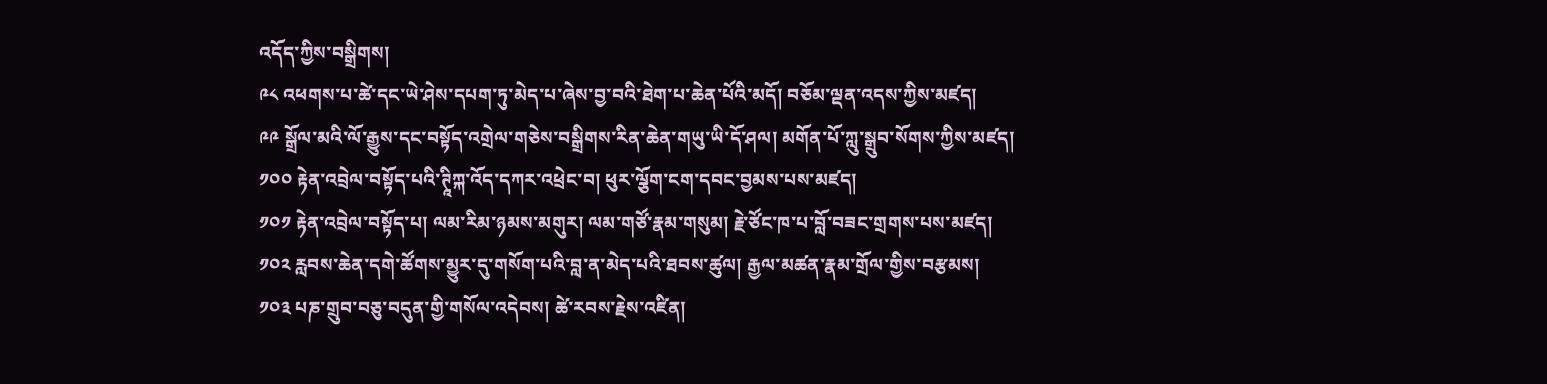འདོད་ཀྱིས་བསྒྲིགས།
༩༨ འཕགས་པ་ཚེ་དང་ཡེ་ཤེས་དཔག་ཏུ་མེད་པ་ཞེས་བྱ་བའི་ཐེག་པ་ཆེན་པོའི་མདོ། བཅོམ་ལྡན་འདས་ཀྱིས་མཛད།
༩༩ སྒྲོལ་མའི་ལོ་རྒྱུས་དང་བསྟོད་འགྲེལ་གཅེས་བསྒྲིགས་རིན་ཆེན་གཡུ་ཡི་དོ་ཤལ། མགོན་པོ་ཀླུ་སྒྲུབ་སོགས་ཀྱིས་མཛད།
༡༠༠ རྟེན་འབྲེལ་བསྟོད་པའི་ཊཱིཀྐ་འོད་དཀར་འཕྲེང་བ། ཕུར་ལྕོག་ངག་དབང་བྱམས་པས་མཛད།
༡༠༡ རྟེན་འབྲེལ་བསྟོད་པ། ལམ་རིམ་ཉམས་མགུར། ལམ་གཙོ་རྣམ་གསུམ། རྗེ་ཙོང་ཁ་པ་བློ་བཟང་གྲགས་པས་མཛད།
༡༠༢ རླབས་ཆེན་དགེ་ཚོགས་མྱུར་དུ་གསོག་པའི་བླ་ན་མེད་པའི་ཐབས་ཚུལ། རྒྱལ་མཚན་རྣམ་གྲོལ་གྱིས་བརྩམས།
༡༠༣ པཎ་གྲུབ་བཅུ་བདུན་གྱི་གསོལ་འདེབས། ཚེ་རབས་རྗེས་འཛིན།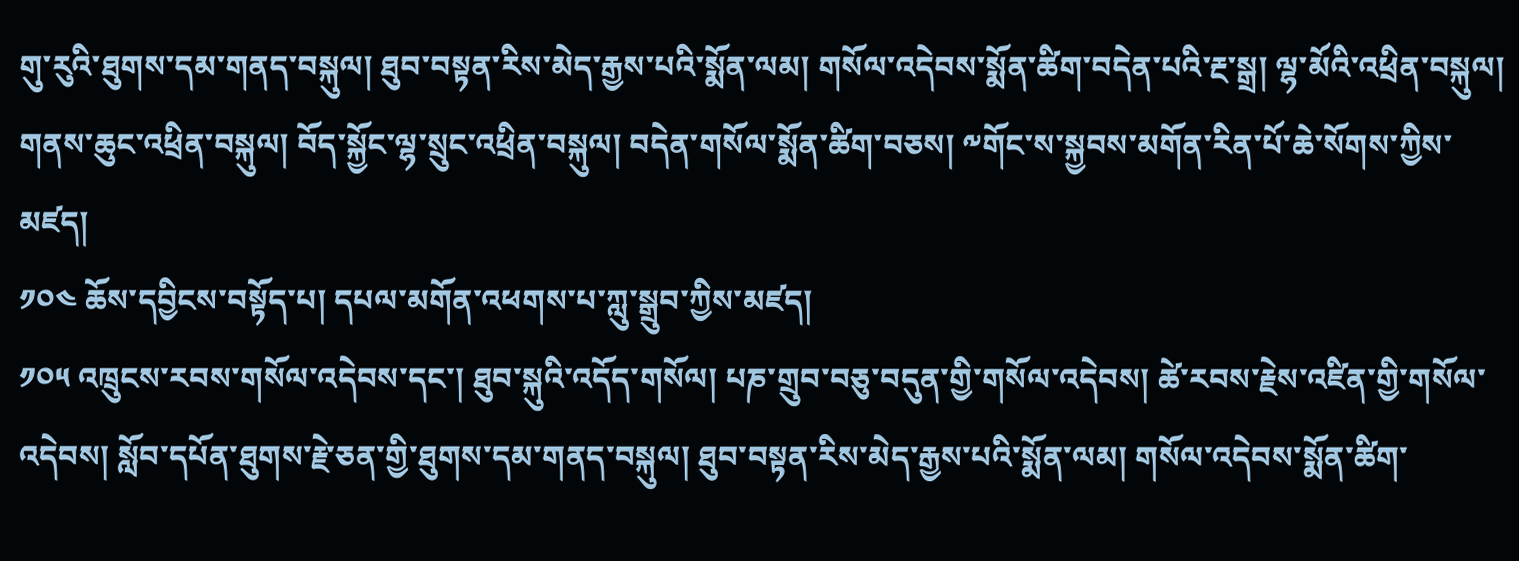གུ་རུའི་ཐུགས་དམ་གནད་བསྐུལ། ཐུབ་བསྟན་རིས་མེད་རྒྱས་པའི་སྨོན་ལམ། གསོལ་འདེབས་སྨོན་ཚིག་བདེན་པའི་རྔ་སྒྲ། ལྷ་མོའི་འཕྲིན་བསྐུལ། གནས་ཆུང་འཕྲིན་བསྐུལ། བོད་སྐྱོང་ལྷ་སྲུང་འཕྲིན་བསྐུལ། བདེན་གསོལ་སྨོན་ཚིག་བཅས། ༸གོང་ས་སྐྱབས་མགོན་རིན་པོ་ཆེ་སོགས་ཀྱིས་མཛད།
༡༠༤ ཆོས་དབྱིངས་བསྟོད་པ། དཔལ་མགོན་འཕགས་པ་ཀླུ་སྒྲུབ་ཀྱིས་མཛད།
༡༠༥ འཁྲུངས་རབས་གསོལ་འདེབས་དང་། ཐུབ་སྐུའི་འདོད་གསོལ། པཎ་གྲུབ་བཅུ་བདུན་གྱི་གསོལ་འདེབས། ཚེ་རབས་རྗེས་འཛིན་གྱི་གསོལ་འདེབས། སློབ་དཔོན་ཐུགས་རྗེ་ཅན་གྱི་ཐུགས་དམ་གནད་བསྐུལ། ཐུབ་བསྟན་རིས་མེད་རྒྱས་པའི་སྨོན་ལམ། གསོལ་འདེབས་སྨོན་ཚིག་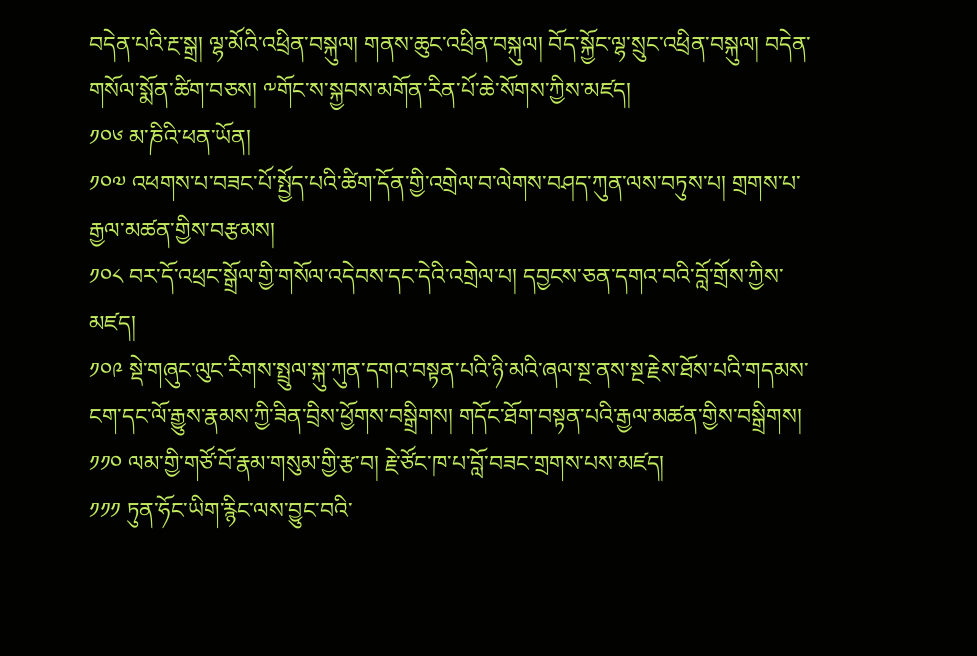བདེན་པའི་རྔ་སྒྲ། ལྷ་མོའི་འཕྲིན་བསྐུལ། གནས་ཆུང་འཕྲིན་བསྐུལ། བོད་སྐྱོང་ལྷ་སྲུང་འཕྲིན་བསྐུལ། བདེན་གསོལ་སྨོན་ཚིག་བཅས། ༸གོང་ས་སྐྱབས་མགོན་རིན་པོ་ཆེ་སོགས་ཀྱིས་མཛད།
༡༠༦ མ་ཎིའི་ཕན་ཡོན།
༡༠༧ འཕགས་པ་བཟང་པོ་སྤྱོད་པའི་ཚིག་དོན་གྱི་འགྲེལ་བ་ལེགས་བཤད་ཀུན་ལས་བཏུས་པ། གྲགས་པ་རྒྱལ་མཚན་གྱིས་བརྩམས།
༡༠༨ བར་དོ་འཕྲང་སྒྲོལ་གྱི་གསོལ་འདེབས་དང་དེའི་འགྲེལ་པ། དབྱངས་ཅན་དགའ་བའི་བློ་གྲོས་ཀྱིས་མཛད།
༡༠༩ སྡེ་གཞུང་ལུང་རིགས་སྤྲུལ་སྐུ་ཀུན་དགའ་བསྟན་པའི་ཉི་མའི་ཞལ་སྔ་ནས་སྔ་རྗེས་ཐོས་པའི་གདམས་ངག་དང་ལོ་རྒྱུས་རྣམས་ཀྱི་ཟིན་བྲིས་ཕྱོགས་བསྒྲིགས། གདོང་ཐོག་བསྟན་པའི་རྒྱལ་མཚན་གྱིས་བསྒྲིགས།
༡༡༠ ལམ་གྱི་གཙོ་བོ་རྣམ་གསུམ་གྱི་རྩ་བ། རྗེ་ཙོང་ཁ་པ་བློ་བཟང་གྲགས་པས་མཛད།
༡༡༡ ཏུན་ཧོང་ཡིག་རྙིང་ལས་བྱུང་བའི་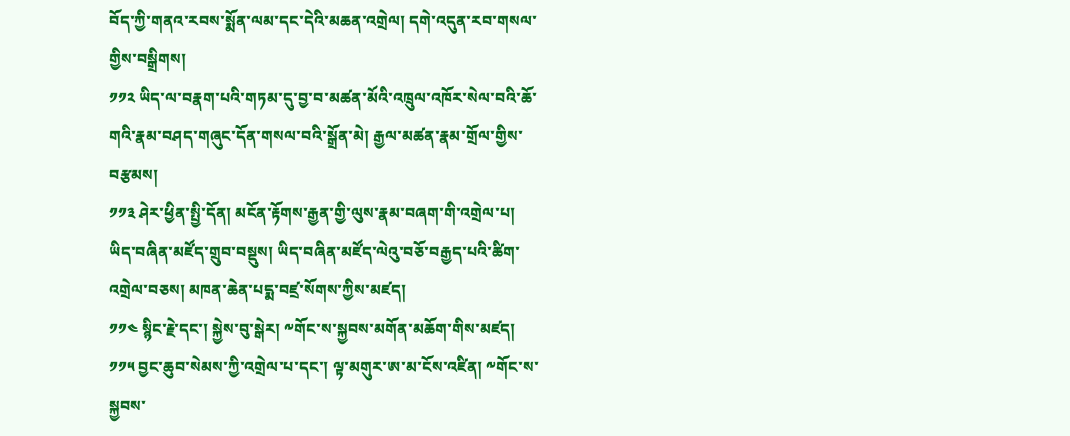བོད་ཀྱི་གནའ་རབས་སྨོན་ལམ་དང་དེའི་མཆན་འགྲེལ། དགེ་འདུན་རབ་གསལ་གྱིས་བསྒྲིགས།
༡༡༢ ཡིད་ལ་བརྣག་པའི་གཏམ་དུ་བྱ་བ་མཚན་མོའི་འཁྲུལ་འཁོར་སེལ་བའི་ཆོ་གའི་རྣམ་བཤད་གཞུང་དོན་གསལ་བའི་སྒྲོན་མེ། རྒྱལ་མཚན་རྣམ་གྲོལ་གྱིས་བརྩམས།
༡༡༣ ཤེར་ཕྱིན་སྤྱི་དོན། མངོན་རྟོགས་རྒྱན་གྱི་ལུས་རྣམ་བཞག་གི་འགྲེལ་པ། ཡིད་བཞིན་མཛོད་གྲུབ་བསྡུས། ཡིད་བཞིན་མཛོད་ལེའུ་བཅོ་བརྒྱད་པའི་ཚིག་འགྲེལ་བཅས། མཁན་ཆེན་པདྨ་བཛྲ་སོགས་ཀྱིས་མཛད།
༡༡༤ སྙིང་རྗེ་དང་། སྐྱེས་བུ་སྒེར། ༸གོང་ས་སྐྱབས་མགོན་མཆོག་གིས་མཛད།
༡༡༥ བྱང་ཆུབ་སེམས་ཀྱི་འགྲེལ་པ་དང་། ལྟ་མགུར་ཨ་མ་ངོས་འཛིན། ༸གོང་ས་སྐྱབས་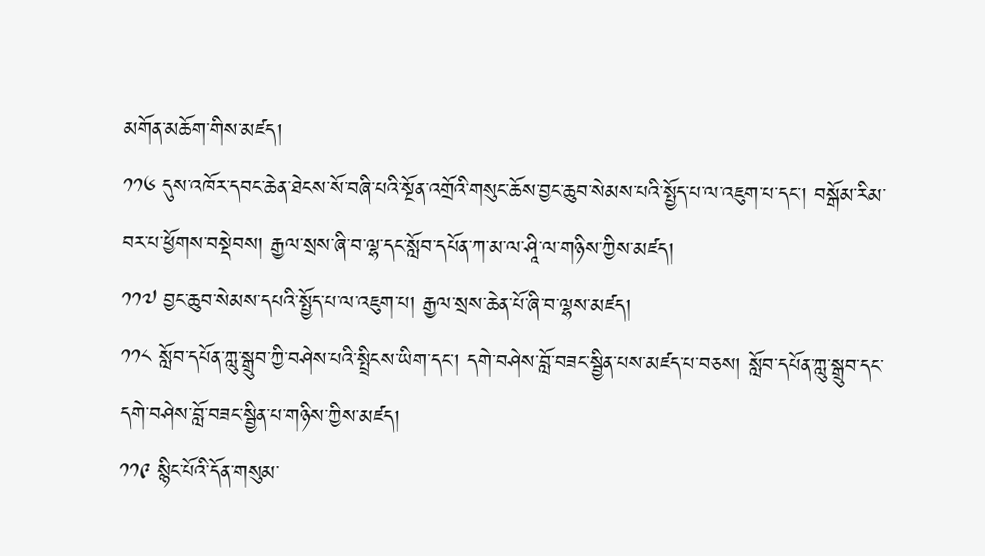མགོན་མཆོག་གིས་མཛད།
༡༡༦ དུས་འཁོར་དབང་ཆེན་ཐེངས་སོ་བཞི་པའི་སྔོན་འགྲོའི་གསུང་ཆོས་བྱང་ཆུབ་སེམས་པའི་སྤྱོད་པ་ལ་འཇུག་པ་དང་། བསྒོམ་རིམ་བར་པ་ཕྱོགས་བསྡེབས། རྒྱལ་སྲས་ཞི་བ་ལྷ་དང་སློབ་དཔོན་ཀ་མ་ལ་ཤཱི་ལ་གཉིས་ཀྱིས་མཛད།
༡༡༧ བྱང་ཆུབ་སེམས་དཔའི་སྤྱོད་པ་ལ་འཇུག་པ། རྒྱལ་སྲས་ཆེན་པོ་ཞི་བ་ལྷས་མཛད།
༡༡༨ སློབ་དཔོན་ཀླུ་སྒྲུབ་ཀྱི་བཤེས་པའི་སྤྲིངས་ཡིག་དང་། དགེ་བཤེས་བློ་བཟང་སྦྱིན་པས་མཛད་པ་བཅས། སློབ་དཔོན་ཀླུ་སྒྲུབ་དང་དགེ་བཤེས་བློ་བཟང་སྦྱིན་པ་གཉིས་ཀྱིས་མཛད།
༡༡༩ སྙིང་པོའི་དོན་གསུམ་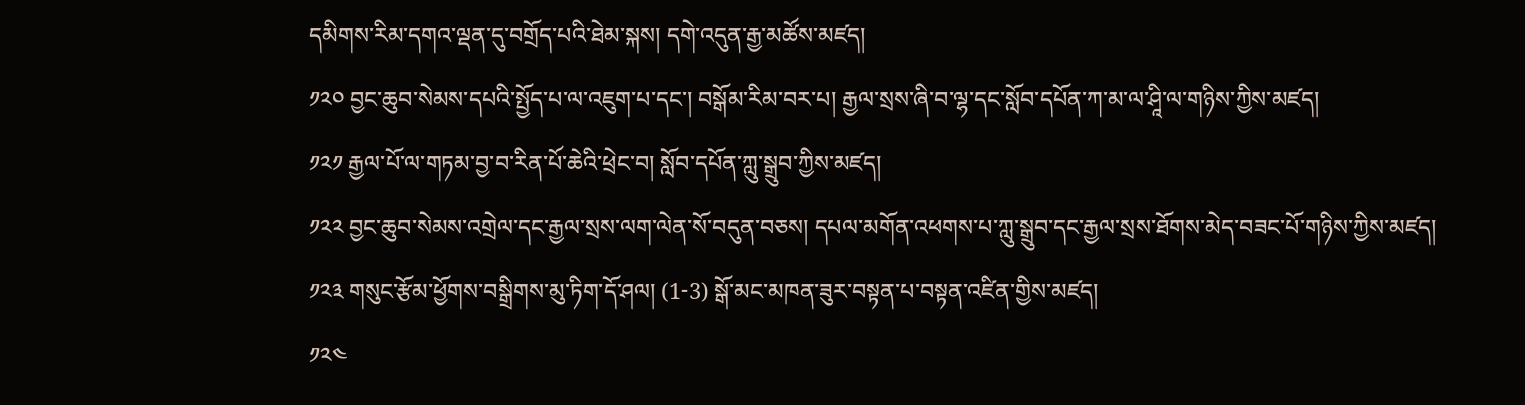དམིགས་རིམ་དགའ་ལྡན་དུ་བགྲོད་པའི་ཐེམ་སྐས། དགེ་འདུན་རྒྱ་མཚོས་མཛད།
༡༢༠ བྱང་ཆུབ་སེམས་དཔའི་སྤྱོད་པ་ལ་འཇུག་པ་དང་། བསྒོམ་རིམ་བར་པ། རྒྱལ་སྲས་ཞི་བ་ལྷ་དང་སློབ་དཔོན་ཀ་མ་ལ་ཤཱི་ལ་གཉིས་ཀྱིས་མཛད།
༡༢༡ རྒྱལ་པོ་ལ་གཏམ་བྱ་བ་རིན་པོ་ཆེའི་ཕྲེང་བ། སློབ་དཔོན་ཀླུ་སྒྲུབ་ཀྱིས་མཛད།
༡༢༢ བྱང་ཆུབ་སེམས་འགྲེལ་དང་རྒྱལ་སྲས་ལག་ལེན་སོ་བདུན་བཅས། དཔལ་མགོན་འཕགས་པ་ཀླུ་སྒྲུབ་དང་རྒྱལ་སྲས་ཐོགས་མེད་བཟང་པོ་གཉིས་ཀྱིས་མཛད།
༡༢༣ གསུང་རྩོམ་ཕྱོགས་བསྒྲིགས་མུ་ཏིག་དོ་ཤལ། (1-3) སྒོ་མང་མཁན་ཟུར་བསྟན་པ་བསྟན་འཛིན་གྱིས་མཛད།
༡༢༤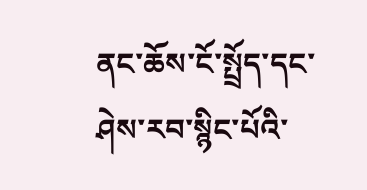ནང་ཆོས་ངོ་སྤྲོད་དང་ཤེས་རབ་སྙིང་པོའི་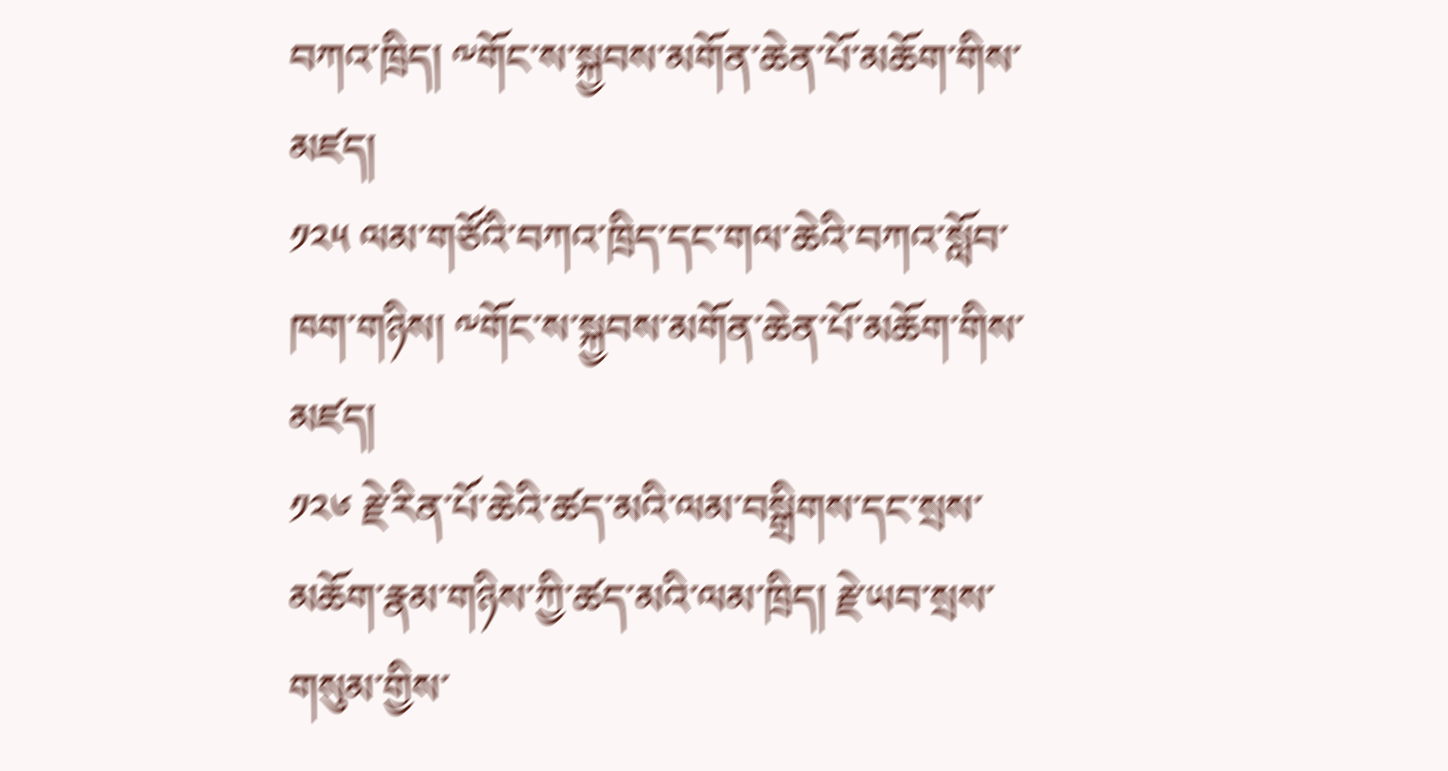བཀའ་ཁྲིད། ༸གོང་ས་སྐྱབས་མགོན་ཆེན་པོ་མཆོག་གིས་མཛད།
༡༢༥ ལམ་གཙོའི་བཀའ་ཁྲིད་དང་གལ་ཆེའི་བཀའ་སློབ་ཁག་གཉིས། ༸གོང་ས་སྐྱབས་མགོན་ཆེན་པོ་མཆོག་གིས་མཛད།
༡༢༦ རྗེ་རིན་པོ་ཆེའི་ཚད་མའི་ལམ་བསྒྲིགས་དང་སྲས་མཆོག་རྣམ་གཉིས་ཀྱི་ཚད་མའི་ལམ་ཁྲིད། རྗེ་ཡབ་སྲས་གསུམ་གྱིས་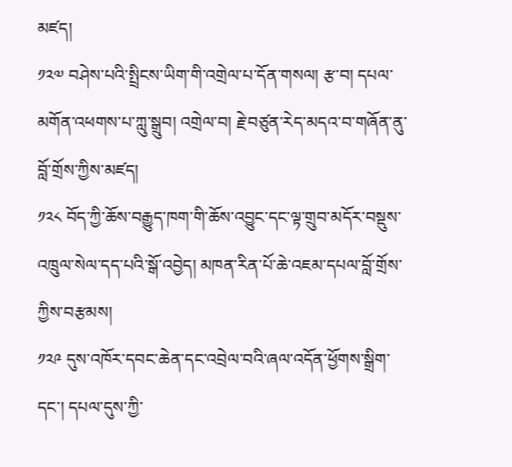མཛད།
༡༢༧ བཤེས་པའི་སྤྲིངས་ཡིག་གི་འགྲེལ་པ་དོན་གསལ། རྩ་བ། དཔལ་མགོན་འཕགས་པ་ཀླུ་སྒྲུབ། འགྲེལ་བ། རྗེ་བཙུན་རེད་མདའ་བ་གཞོན་ནུ་བློ་གྲོས་ཀྱིས་མཛད།
༡༢༨ བོད་ཀྱི་ཆོས་བརྒྱུད་ཁག་གི་ཆོས་འབྱུང་དང་ལྟ་གྲུབ་མདོར་བསྡུས་འཁྲུལ་སེལ་དད་པའི་སྒོ་འབྱེད། མཁན་རིན་པོ་ཆེ་འཇམ་དཔལ་བློ་གྲོས་ཀྱིས་བརྩམས།
༡༢༩ དུས་འཁོར་དབང་ཆེན་དང་འབྲེལ་བའི་ཞལ་འདོན་ཕྱོགས་སྒྲིག་དང་། དཔལ་དུས་ཀྱི་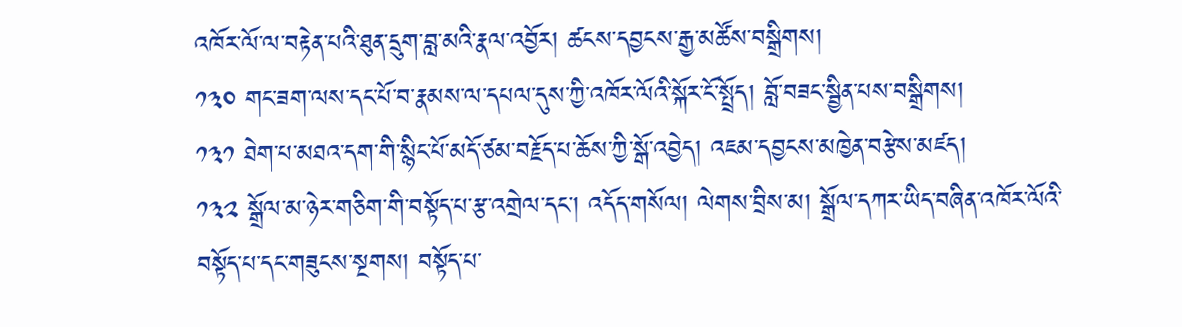འཁོར་ལོ་ལ་བརྟེན་པའི་ཐུན་དྲུག་བླ་མའི་རྣལ་འབྱོར། ཚངས་དབྱངས་རྒྱ་མཚོས་བསྒྲིགས།
༡༣༠ གང་ཟག་ལས་དང་པོ་བ་རྣམས་ལ་དཔལ་དུས་ཀྱི་འཁོར་ལོའི་སྐོར་ངོ་སྤྲོད། བློ་བཟང་སྦྱིན་པས་བསྒྲིགས།
༡༣༡ ཐེག་པ་མཐའ་དག་གི་སྙིང་པོ་མདོ་ཙམ་བརྗོད་པ་ཆོས་ཀྱི་སྒོ་འབྱེད། འཇམ་དབྱངས་མཁྱེན་བརྩེས་མཛད།
༡༣༢ སྒྲོལ་མ་ཉེར་གཅིག་གི་བསྟོད་པ་རྩ་འགྲེལ་དང་། འདོད་གསོལ། ལེགས་བྲིས་མ། སྒྲོལ་དཀར་ཡིད་བཞིན་འཁོར་ལོའི་བསྟོད་པ་དང་གཟུངས་སྔགས། བསྟོད་པ་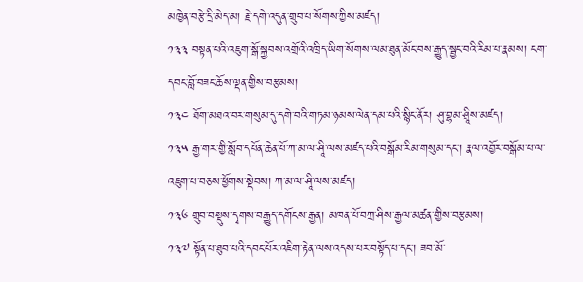མཁྱེན་བརྩེ་དྲི་མེད་མ། རྗེ་དགེ་འདུན་གྲུབ་པ་སོགས་ཀྱིས་མཛད།
༡༣༣ བསྟན་པའི་འཇུག་སྒོ་སྐྱབས་འགྲོའི་འཁྲིད་ཡིག་སོགས་ལམ་ཐུན་མོང་བས་རྒྱུད་སྦྱང་བའི་རིམ་པ་རྣམས། ངག་དབང་བློ་བཟང་ཆོས་ལྡན་གྱིས་བརྩམས།
༡༣༤ ཐོག་མཐའ་བར་གསུམ་དུ་དགེ་བའི་གཏམ་ཉམས་ལེན་དམ་པའི་སྙིང་ནོར། ཤུ་བྷམ་ཤྲཱིས་མཛད།
༡༣༥ རྒྱ་གར་གྱི་སློབ་དཔོན་ཆེན་པོ་ཀ་མ་ལ་ཤཱི་ལས་མཛད་པའི་བསྒོམ་རིམ་གསུམ་དང་། རྣལ་འབྱོར་བསྒོམ་པ་ལ་འཇུག་པ་བཅས་ཕྱོགས་སྡེབས། ཀ་མ་ལ་ཤཱི་ལས་མཛད།
༡༣༦ གྲུབ་བསྡུས་དྭགས་བརྒྱུད་དགོངས་རྒྱན། མཁན་པོ་བཀྲ་ཤིས་རྒྱལ་མཚན་གྱིས་བརྩམས།
༡༣༧ སྟོན་པ་ཐུབ་པའི་དབང་པོར་འཇིག་རྟེན་ལས་འདས་པར་བསྟོད་པ་དང་། ཟབ་མོ་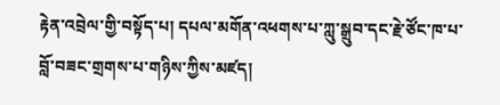རྟེན་འབྲེལ་གྱི་བསྟོད་པ། དཔལ་མགོན་འཕགས་པ་ཀླུ་སྒྲུབ་དང་རྗེ་ཙོང་ཁ་པ་བློ་བཟང་གྲགས་པ་གཉིས་ཀྱིས་མཛད།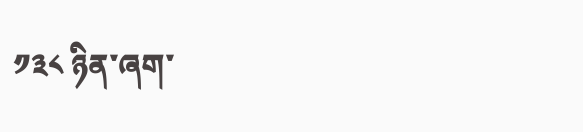༡༣༨ ཉིན་ཞག་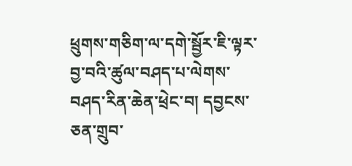ཕྲུགས་གཅིག་ལ་དགེ་སྦྱོར་ཇི་ལྟར་བྱ་བའི་ཚུལ་བཤད་པ་ལེགས་བཤད་རིན་ཆེན་ཕྲེང་བ། དབྱངས་ཅན་གྲུབ་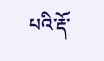པའི་རྡོ་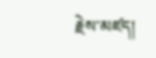རྗེས་མཛད།